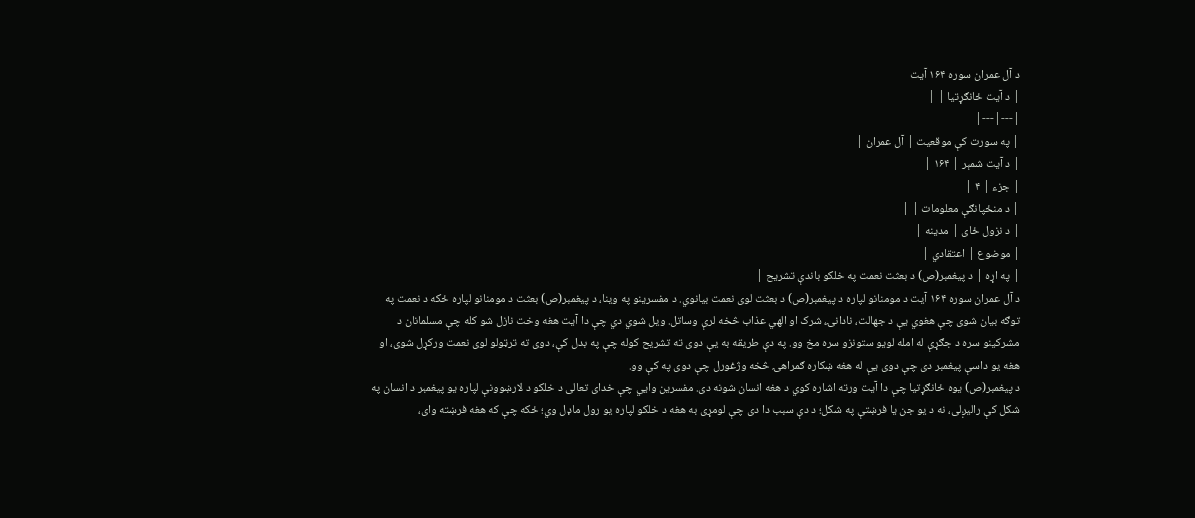د آل عمران سوره ۱۶۴ آیت
| د آیت ځانګړتیا | |
|---|---|
| په سورت کې موقعیت | آل عمران |
| د آیت شمېر | ۱۶۴ |
| جزء | ۴ |
| د منځپانګې معلومات | |
| د نزول ځای | مدینه |
| موضوع | اعتقادي |
| په اړه | د پیغمبر(ص) د بعثت نعمت په خلکو باندې تشریح |
د آل عمران سوره ۱۶۴ آیت د مومنانو لپاره د پیغمبر(ص) د بعثت لوی نعمت بیانوي. د مفسرینو په وینا، د پیغمبر(ص) بعثت د مومنانو لپاره ځکه د نعمت په توګه بیان شوی چې هغوي یې د جهالت، نادانۍ، شرک او الهي عذاب څخه لرې وساتل. ویل شوي دي چې دا آیت هغه وخت نازل شو کله چې مسلمانان د مشرکینو سره د جګړې له امله لویو ستونزو سره مخ وو. په دې طریقه به یې دوی ته تشریح کوله چې په بدل کې، دوی ته ترټولو لوی نعمت ورکړل شوی، او هغه یو داسې پیغمبر دی چې دوی یې له هغه ښکاره ګمراهۍ څخه وژغورل چې دوی په کې وو.
د پیغمبر(ص) یوه ځانګړتیا چې دا آیت ورته اشاره کوي د هغه انسان شونه دی. مفسرین وايي چې خدای تعالی د خلکو د لارښوونې لپاره یو پیغمبر د انسان په شکل کې رالیږلی، نه د یو جن یا فرښتې په شکل؛ د دې سبب دا دی چې لومړی به هغه د خلکو لپاره یو رول ماډل وي؛ ځکه چې که هغه فرښته وای،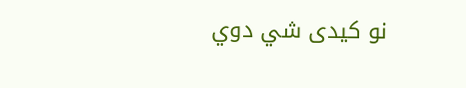نو کیدی شي دوي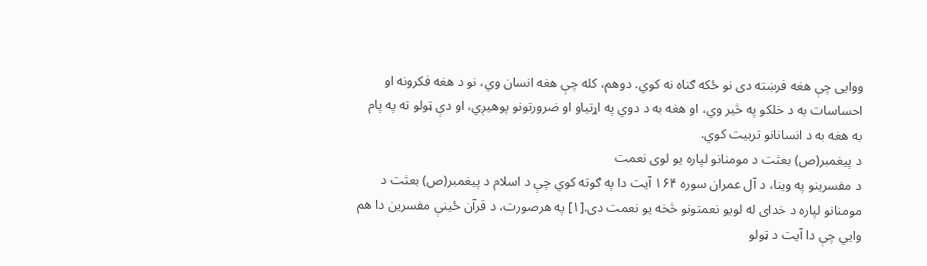ووایی چې هغه فرښته دی نو ځکه ګناه نه کوي. دوهم، کله چې هغه انسان وي، نو د هغه فکرونه او احساسات به د خلکو په څیر وي، او هغه به د دوي په اړتیاو او ضرورتونو پوهیږي، او دې ټولو ته په پام به هغه به د انسانانو تربیت کوي.
د پیغمبر(ص) بعثت د مومنانو لپاره یو لوی نعمت
د مفسرینو په وینا، د آل عمران سوره ۱۶۴ آیت دا په ګوته کوي چې د اسلام د پیغمبر(ص) بعثت د مومنانو لپاره د خدای له لویو نعمتونو څخه یو نعمت دی.[۱] په هرصورت، د قرآن ځینې مفسرین دا هم وايي چې دا آیت د ټولو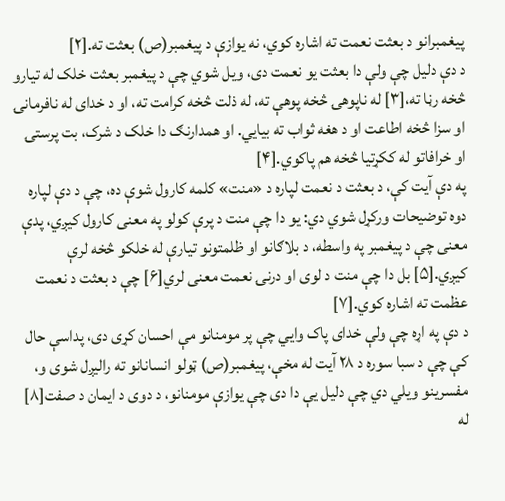پیغمبرانو د بعثت نعمت ته اشاره کوي، نه یوازې د پیغمبر(ص) بعثت ته.[۲]
د دې دلیل چې ولې دا بعثت یو نعمت دی، ویل شوي چې د پیغمبر بعثت خلک له تیارو څخه رڼا ته،[۳] له ناپوهۍ څخه پوهې ته، له ذلت څخه کرامت ته، او د خدای له نافرمانۍ او سزا څخه اطاعت او د هغه ثواب ته بیایي. او همدارنګ دا خلک د شرک، بت پرستۍ او خرافاتو له ککړتیا څخه هم پاکوي.[۴]
په دې آیت کې، د بعثت د نعمت لپاره د «منت» کلمه کارول شوې ده، چې د دې لپاره دوه توضیحات ورکړل شوي دي: یو دا چې منت د پرې کولو په معنی کارول کیږي، پدې معنی چې د پیغمبر په واسطه، د بلاګانو او ظلمتونو تیارې له خلکو څخه لرې کیږي.[۵] بل دا چې منت د لوی او درنۍ نعمت معنی لري[۶] چې د بعثت د نعمت عظمت ته اشاره کوي.[۷]
د دې په اړه چې ولې خدای پاک وايي چې پر مومنانو مې احسان کړی دی، پداسې حال کې چې د سبا سوره د ۲۸ آیت له مخې، پیغمبر(ص) ټولو انسانانو ته رالیږل شوی و، مفسرینو ویلي دي چې دلیل یې دا دی چې یوازې مومنانو، د دوی د ایمان د صفت[۸] له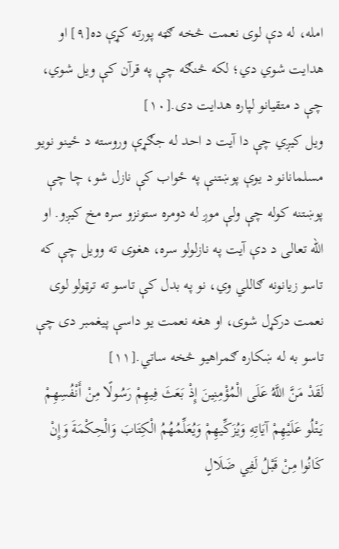امله، له دې لوی نعمت څخه ګټه پورته کړې ده[۹] او هدایت شوي دي؛ لکه څنګه چې په قرآن کې ویل شوي، چې د متقیانو لپاره هدایت دی.[۱۰]
ویل کیږي چې دا آیت د احد له جګړې وروسته د ځینو نویو مسلمانانو د یوې پوښتنې په ځواب کې نازل شو، چا چې پوښتنه کوله چې ولې موږ له دومره ستونزو سره مخ کیږو. او الله تعالی د دې آیت په نازلولو سره، هغوی ته وویل چې که تاسو زیانونه ګاللي وي، نو په بدل کې تاسو ته ترټولو لوی نعمت درکړل شوی، او هغه نعمت یو داسې پیغمبر دی چې تاسو به له ښکاره ګمراهیو څخه ساتي.[۱۱]
لَقَدْ مَنَّ اللَّهُ عَلَى الْمُؤْمِنِينَ إِذْ بَعَثَ فِيهِمْ رَسُولًا مِنْ أَنْفُسِهِمْ يَتْلُو عَلَيْهِمْ آيَاتِهِ وَيُزَكِّيهِمْ وَيُعَلِّمُهُمُ الْكِتَابَ وَالْحِكْمَةَ وَإِنْ كَانُوا مِنْ قَبْلُ لَفِي ضَلَالٍ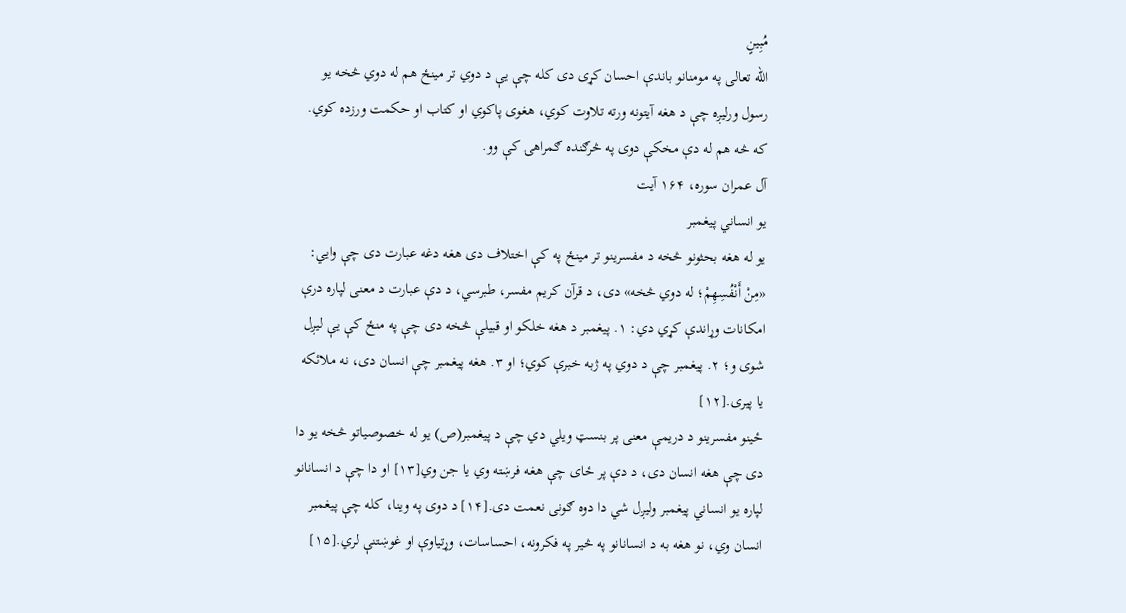مُبِينٍ
الله تعالی په مومنانو باندې احسان کړی دی کله چې یې د دوي تر مینځ هم له دوي څخه یو رسول ورلیږه چې د هغه آیتونه ورته تلاوت کوي، هغوی پاکوي او کتاب او حکمت ورزده کوي. که څه هم له دې مخکې دوی په څرګنده ګمراهۍ کې وو.
آل عمران سوره، ۱۶۴ آیت
یو انساني پیغمبر
یو له هغه بحثونو څخه د مفسرینو تر مینځ په کې اختلاف دی هغه دغه عبارت دی چې وايي: «مِنْ أَنْفُسِهِمْ؛ له دوي څخه» دی، د قرآن کریم مفسر، طبرسي، د دې عبارت د معنی لپاره درې امکانات وړاندې کړي دي: ۱. پیغمبر د هغه خلکو او قبیلې څخه دی چې په منځ کې یې لیږل شوی و؛ ۲. پیغمبر چې د دوي په ژبه خبرې کوي؛ او ۳. هغه پیغمبر چې انسان دی، نه ملائکه یا پیری.[۱۲]
ځینو مفسرینو د دریمې معنی پر بنسټ ویلي دي چې د پیغمبر(ص) یو له خصوصیاتو څخه یو دا دی چې هغه انسان دی، د دې پر ځای چې هغه فرښته وي یا جن وي[۱۳] او دا چې د انسانانو لپاره یو انساني پیغمبر ولیږل شي دا دوه ګونی نعمت دی.[۱۴] د دوی په وینا، کله چې پیغمبر انسان وي، نو هغه به د انسانانو په څیر په فکرونه، احساسات، وړتیاوې او غوښتنې لري.[۱۵]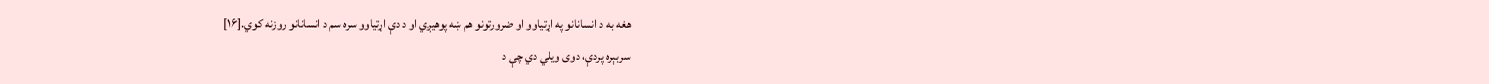هغه به د انسانانو په اړتیاوو او ضرورتونو هم ښه پوهیږي او د دې اړتیاوو سره سم د انسانانو روزنه کوي.[۱۶]
سربېره پردې، دوی ویلي دي چې د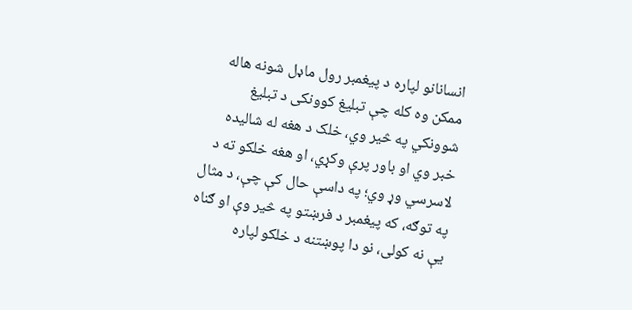انسانانو لپاره د پیغمبر رول ماډل شونه هاله ممکن وه کله چې تبلیغ کوونکی د تبلیغ شوونکي په څیر وي، خلک د هغه له شالیده خبر وي او باور پرې وکړي، او هغه خلکو ته د لاسرسي وړ وي؛ په داسې حال کې چې، د مثال په توګه، که پیغمبر د فرښتو په څیر وې او ګناه يې نه کولی، نو دا پوښتنه د خلکو لپاره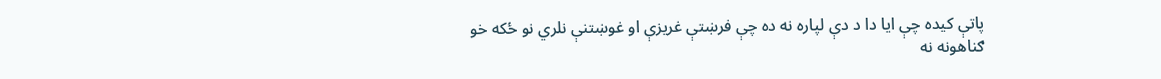پاتې کیده چې ایا دا د دې لپاره نه ده چې فرښتې غریزې او غوښتنې نلري نو ځکه خو ګناهونه نه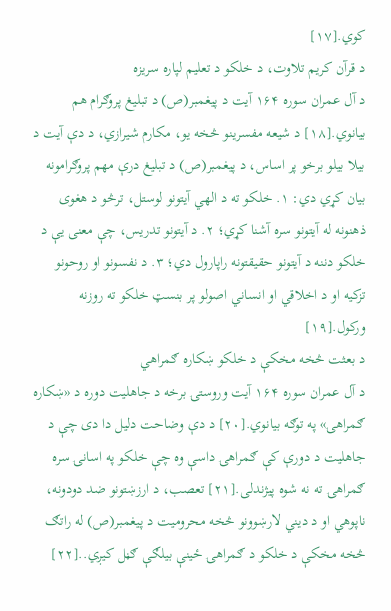کوي.[۱۷]
د قرآن کریم تلاوت، د خلکو د تعلیم لپاره سریزه
د آل عمران سوره ۱۶۴ آیت د پیغمبر(ص) د تبلیغ پروګرام هم بیانوي.[۱۸] د شیعه مفسرینو څخه یو، مکارم شیرازي، د دې آیت د بیلا بیلو برخو پر اساس، د پیغمبر(ص) د تبلیغ درې مهم پروګرامونه بیان کړي دي: ۱. خلکو ته د الهي آیتونو لوستل، ترڅو د هغوی ذهنونه له آیتونو سره آشنا کړي؛ ۲. د آیتونو تدریس، چې معنی یې د خلکو دننه د آیتونو حقیقتونه راپارول دي؛ ۳. د نفسونو او روحونو تزکیه او د اخلاقي او انساني اصولو پر بنسټ خلکو ته روزنه ورکول.[۱۹]
د بعثت څخه مخکې د خلکو ښکاره ګمراهي
د آل عمران سوره ۱۶۴ آیت وروستۍ برخه د جاهلیت دوره د «ښکاره ګمراهۍ» په توګه بیانوي.[۲۰] د دې وضاحت دلیل دا دی چې د جاهلیت د دورې کې ګمراهۍ داسې وه چې خلکو په اسانۍ سره ګمراهۍ ته نه شوه پیژندلی.[۲۱] تعصب، د ارزښتونو ضد دودونه، ناپوهي او د دیني لارښوونو څخه محرومیت د پیغمبر(ص) له راتګ څخه مخکې د خلکو د ګمراهۍ ځینې بیلګې ګڼل کیږي..[۲۲]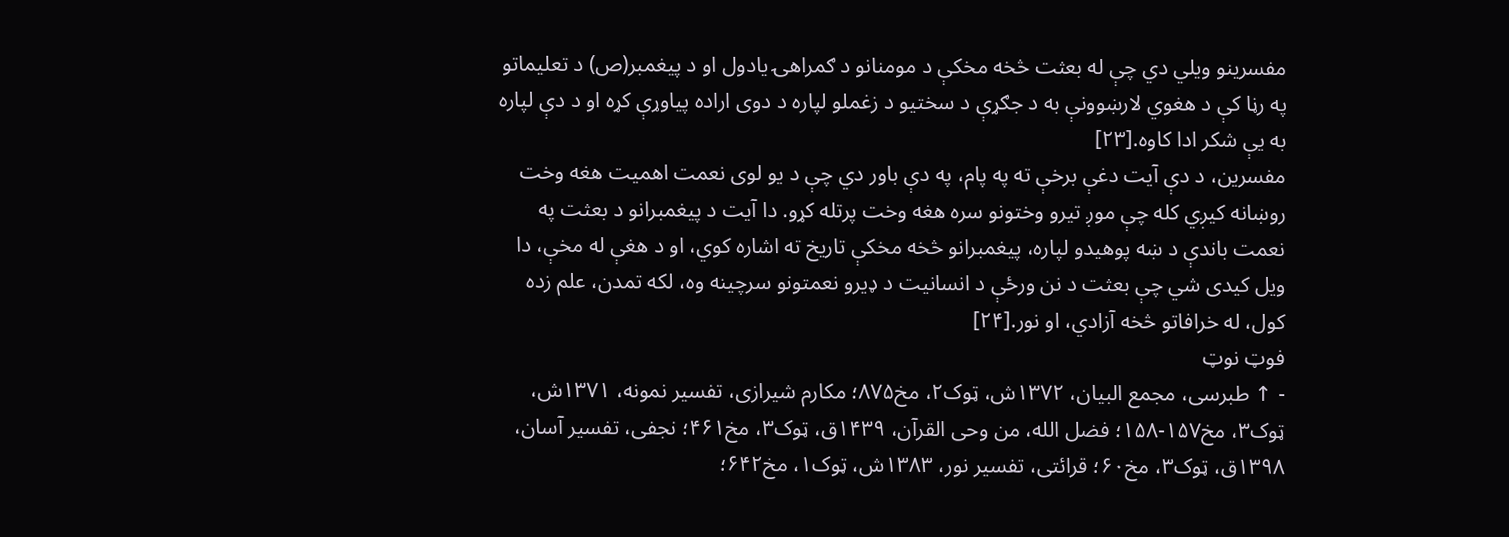مفسرینو ویلي دي چې له بعثت څخه مخکې د مومنانو د ګمراهۍ یادول او د پیغمبر(ص) د تعلیماتو په رڼا کې د هغوي لارښوونې به د جګړې د سختیو د زغملو لپاره د دوی اراده پیاوړې کړه او د دې لپاره به یې شکر ادا کاوه.[۲۳]
مفسرین، د دې آیت دغې برخې ته په پام، په دې باور دي چې د یو لوی نعمت اهمیت هغه وخت روښانه کیږي کله چې موږ تیرو وختونو سره هغه وخت پرتله کړو. دا آیت د پیغمبرانو د بعثت په نعمت باندې د ښه پوهیدو لپاره، پیغمبرانو څخه مخکې تاریخ ته اشاره کوي، او د هغې له مخې، دا ویل کیدی شي چې بعثت د نن ورځې د انسانیت د ډیرو نعمتونو سرچینه وه، لکه تمدن، علم زده کول، له خرافاتو څخه آزادي، او نور.[۲۴]
فوټ نوټ
- ↑ طبرسی، مجمع البیان، ۱۳۷۲ش، ټوک۲، مخ۸۷۵؛ مکارم شیرازی، تفسیر نمونه، ۱۳۷۱ش، ټوک۳، مخ۱۵۷-۱۵۸؛ فضل الله، من وحی القرآن، ۱۴۳۹ق، ټوک۳، مخ۴۶۱؛ نجفی، تفسیر آسان، ۱۳۹۸ق، ټوک۳، مخ۶۰؛ قرائتی، تفسیر نور، ۱۳۸۳ش، ټوک۱، مخ۶۴۲؛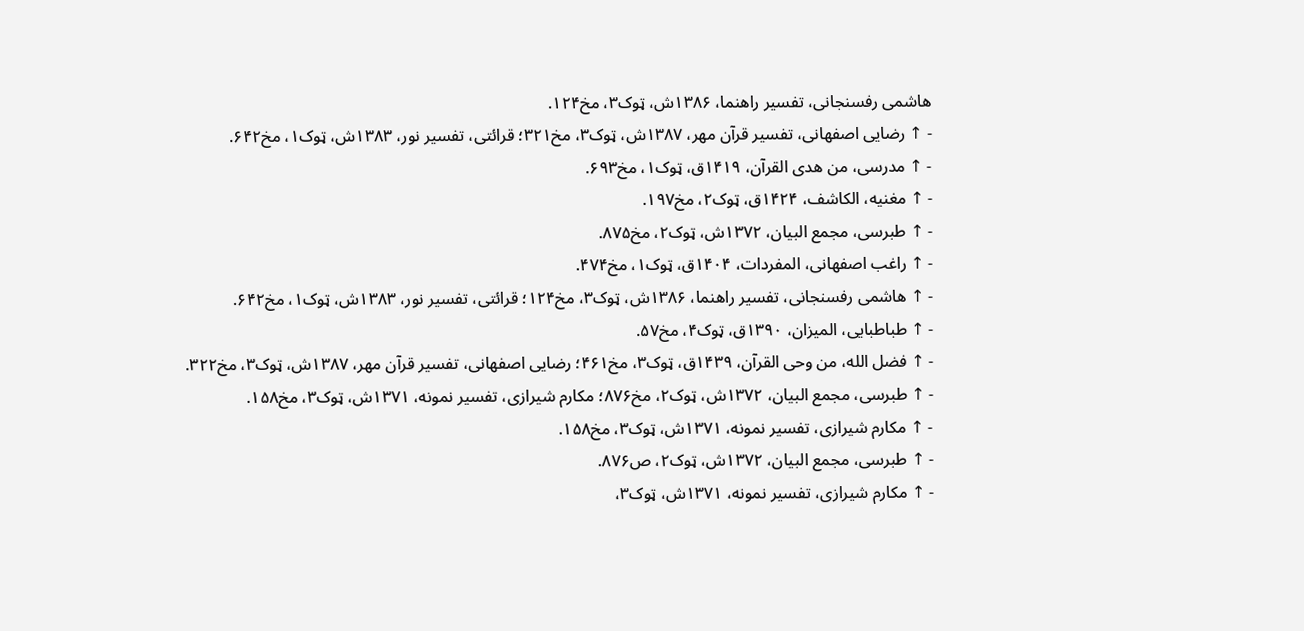هاشمی رفسنجانی، تفسیر راهنما، ۱۳۸۶ش، ټوک۳، مخ۱۲۴.
- ↑ رضایی اصفهانی، تفسیر قرآن مهر، ۱۳۸۷ش، ټوک۳، مخ۳۲۱؛ قرائتی، تفسیر نور، ۱۳۸۳ش، ټوک۱، مخ۶۴۲.
- ↑ مدرسی، من هدی القرآن، ۱۴۱۹ق، ټوک۱، مخ۶۹۳.
- ↑ مغنیه، الکاشف، ۱۴۲۴ق، ټوک۲، مخ۱۹۷.
- ↑ طبرسی، مجمع البیان، ۱۳۷۲ش، ټوک۲، مخ۸۷۵.
- ↑ راغب اصفهانی، المفردات، ۱۴۰۴ق، ټوک۱، مخ۴۷۴.
- ↑ هاشمی رفسنجانی، تفسیر راهنما، ۱۳۸۶ش، ټوک۳، مخ۱۲۴؛ قرائتی، تفسیر نور، ۱۳۸۳ش، ټوک۱، مخ۶۴۲.
- ↑ طباطبایی، المیزان، ۱۳۹۰ق، ټوک۴، مخ۵۷.
- ↑ فضل الله، من وحی القرآن، ۱۴۳۹ق، ټوک۳، مخ۴۶۱؛ رضایی اصفهانی، تفسیر قرآن مهر، ۱۳۸۷ش، ټوک۳، مخ۳۲۲.
- ↑ طبرسی، مجمع البیان، ۱۳۷۲ش، ټوک۲، مخ۸۷۶؛ مکارم شیرازی، تفسیر نمونه، ۱۳۷۱ش، ټوک۳، مخ۱۵۸.
- ↑ مکارم شیرازی، تفسیر نمونه، ۱۳۷۱ش، ټوک۳، مخ۱۵۸.
- ↑ طبرسی، مجمع البیان، ۱۳۷۲ش، ټوک۲، ص۸۷۶.
- ↑ مکارم شیرازی، تفسیر نمونه، ۱۳۷۱ش، ټوک۳،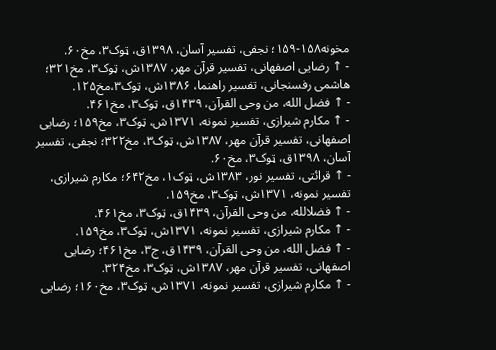مخونه۱۵۸-۱۵۹؛ نجفی، تفسیر آسان، ۱۳۹۸ق، ټوک۳، مخ۶۰.
- ↑ رضایی اصفهانی، تفسیر قرآن مهر، ۱۳۸۷ش، ټوک۳، مخ۳۲۱؛ هاشمی رفسنجانی، تفسیر راهنما، ۱۳۸۶ش، ټوک۳،مخ۱۲۵.
- ↑ فضل الله، من وحی القرآن، ۱۴۳۹ق، ټوک۳، مخ۴۶۱.
- ↑ مکارم شیرازی، تفسیر نمونه، ۱۳۷۱ش، ټوک۳، مخ۱۵۹؛ رضایی اصفهانی، تفسیر قرآن مهر، ۱۳۸۷ش، ټوک۳، مخ۳۲۲؛ نجفی، تفسیر آسان، ۱۳۹۸ق، ټوک۳، مخ۶۰.
- ↑ قرائتی، تفسیر نور، ۱۳۸۳ش، ټوک۱، مخ۶۴۲؛ مکارم شیرازی، تفسیر نمونه، ۱۳۷۱ش، ټوک۳، مخ۱۵۹.
- ↑ فضلالله، من وحی القرآن، ۱۴۳۹ق، ټوک۳، مخ۴۶۱.
- ↑ مکارم شیرازی، تفسیر نمونه، ۱۳۷۱ش، ټوک۳، مخ۱۵۹.
- ↑ فضل الله، من وحی القرآن، ۱۴۳۹ق، ج۳، مخ۴۶۱؛ رضایی اصفهانی، تفسیر قرآن مهر، ۱۳۸۷ش، ټوک۳، مخ۳۲۴.
- ↑ مکارم شیرازی، تفسیر نمونه، ۱۳۷۱ش، ټوک۳، مخ۱۶۰؛ رضایی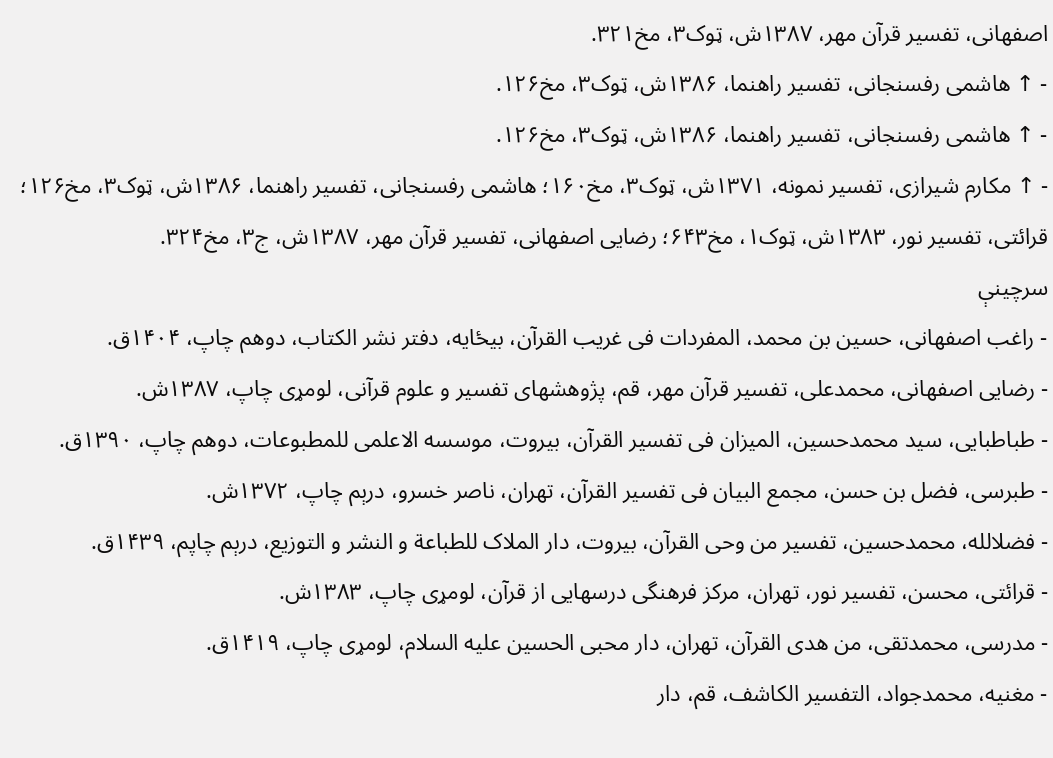اصفهانی، تفسیر قرآن مهر، ۱۳۸۷ش، ټوک۳، مخ۳۲۱.
- ↑ هاشمی رفسنجانی، تفسیر راهنما، ۱۳۸۶ش، ټوک۳، مخ۱۲۶.
- ↑ هاشمی رفسنجانی، تفسیر راهنما، ۱۳۸۶ش، ټوک۳، مخ۱۲۶.
- ↑ مکارم شیرازی، تفسیر نمونه، ۱۳۷۱ش، ټوک۳، مخ۱۶۰؛ هاشمی رفسنجانی، تفسیر راهنما، ۱۳۸۶ش، ټوک۳، مخ۱۲۶؛ قرائتی، تفسیر نور، ۱۳۸۳ش، ټوک۱، مخ۶۴۳؛ رضایی اصفهانی، تفسیر قرآن مهر، ۱۳۸۷ش، ج۳، مخ۳۲۴.
سرچينې
- راغب اصفهانی، حسین بن محمد، المفردات فی غریب القرآن، بیځایه، دفتر نشر الکتاب، دوهم چاپ، ۱۴۰۴ق.
- رضایی اصفهانی، محمدعلی، تفسیر قرآن مهر، قم، پژوهشهای تفسیر و علوم قرآنی، لومړی چاپ، ۱۳۸۷ش.
- طباطبایی، سید محمدحسین، المیزان فی تفسیر القرآن، بیروت، موسسه الاعلمی للمطبوعات، دوهم چاپ، ۱۳۹۰ق.
- طبرسی، فضل بن حسن، مجمع البیان فی تفسیر القرآن، تهران، ناصر خسرو، درېم چاپ، ۱۳۷۲ش.
- فضلالله، محمدحسین، تفسیر من وحی القرآن، بیروت، دار الملاک للطباعة و النشر و التوزیع، درېم چاپم، ۱۴۳۹ق.
- قرائتی، محسن، تفسیر نور، تهران، مرکز فرهنگی درسهایی از قرآن، لومړی چاپ، ۱۳۸۳ش.
- مدرسی، محمدتقی، من هدی القرآن، تهران، دار محبی الحسین علیه السلام، لومړی چاپ، ۱۴۱۹ق.
- مغنیه، محمدجواد، التفسیر الکاشف، قم، دار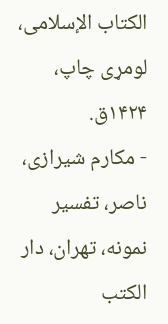الکتاب الإسلامی، لومړی چاپ، ۱۴۲۴ق.
- مکارم شیرازی، ناصر، تفسیر نمونه، تهران، دار الکتب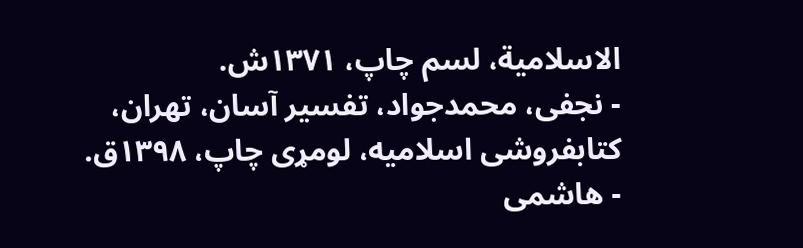الاسلامیة، لسم چاپ، ۱۳۷۱ش.
- نجفی، محمدجواد، تفسیر آسان، تهران، کتابفروشی اسلامیه، لومړی چاپ، ۱۳۹۸ق.
- هاشمی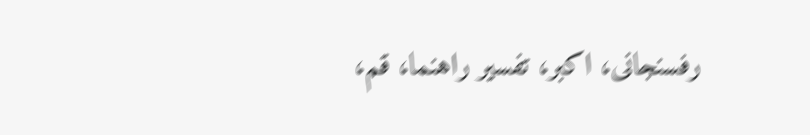رفسنجانی، اکبر، تفسیر راهنما، قم،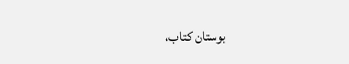بوستان کتاب،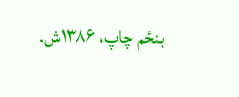بنځم چاپ، ۱۳۸۶ش.